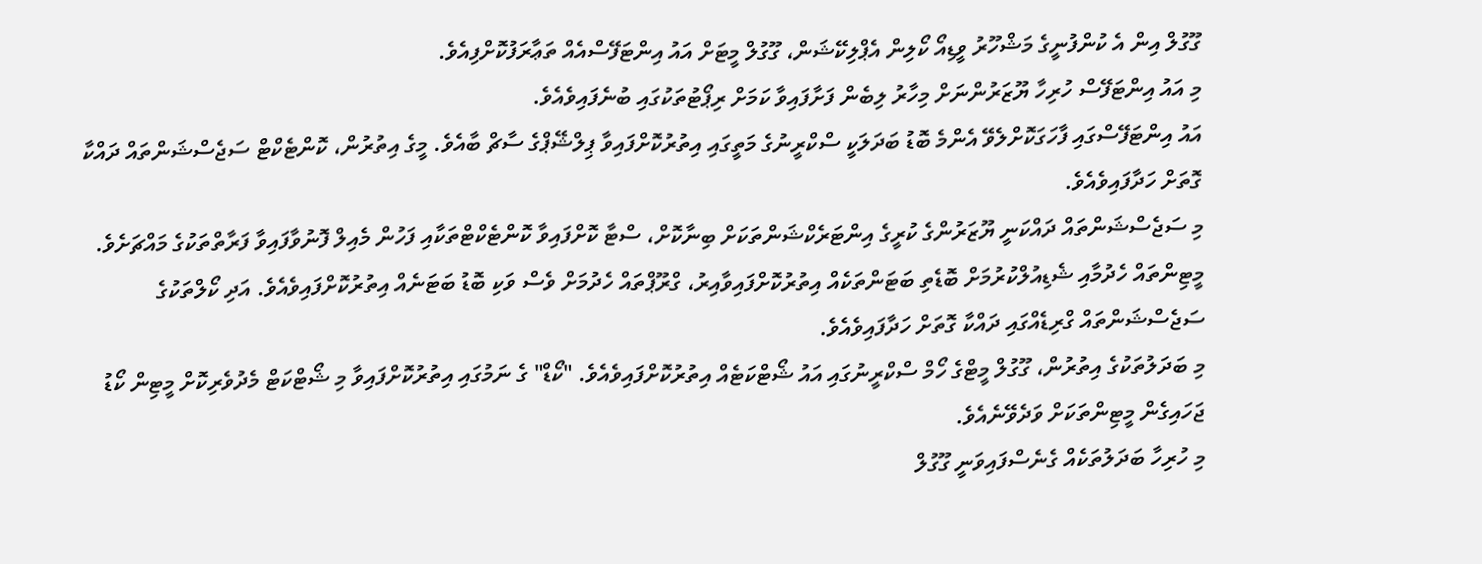ގޫގުލް އިން އެ ކުންފުނީގެ މަޝްހޫރު ވީޑިއޯ ކޯލިން އެޕްލިކޭޝަން، ގޫގުލް މީޓަށް އައު އިންޓަފޭސްއެއް ތަޢާރަފުކޮށްފިއެވެ.
މި އައު އިންޓަފޭސް ހުރިހާ ޔޫޒަރުންނަށް މިހާރު ލިބެން ފަށާފައިވާ ކަމަށް ރިޕޯޓުތަކުގައި ބުނެފައިވެއެވެ.
އައު އިންޓަފޭސްގައި ފާހަގަކޮށްލެވޭ އެންމެ ބޮޑު ބަދަލަކީ ސްކްރީނުގެ މަތީގައި އިތުރުކޮށްފައިވާ ޕިލްޝޭޕްގެ ސާޗް ބާއެވެ. މީގެ އިތުރުން، ކޮންޓެކްޓް ސަޖެސްޝަންތައް ދައްކާ ގޮތަށް ހަދާފައިވެއެވެ.
މި ސަޖެސްޝަންތައް ދައްކަނީ ޔޫޒަރުންގެ ކުރީގެ އިންޓަރެކްޝަންތަކަށް ބިނާކޮށް، ސްޓާ ކޮށްފައިވާ ކޮންޓެކްޓްތަކާއި ފަހުން މެއިލް ފޮނުވާފައިވާ ފަރާތްތަކުގެ މައްޗަށެވެ.
މީޓިންތައް ހެދުމާއި ޝެޑިއުލްކުރުމަށް ބޮޑެތި ބަޓަންތަކެއް އިތުރުކޮށްފައިވާއިރު، ގްރޫޕްތައް ހެދުމަށް ވެސް ވަކި ބޮޑު ބަޓަނެއް އިތުރުކޮށްފައިވެއެވެ. އަދި ކޯލްތަކުގެ ސަޖެސްޝަންތައް ގްރިޑެއްގައި ދައްކާ ގޮތަށް ހަދާފައިވެއެވެ.
މި ބަދަލުތަކުގެ އިތުރުން، ގޫގުލް މީޓްގެ ހޯމް ސްކްރީނުގައި އައު ޝޯޓްކަޓެއް އިތުރުކޮށްފައިވެއެވެ. "ކޯޑް" ގެ ނަމުގައި އިތުރުކޮށްފައިވާ މި ޝޯޓްކަޓް މެދުވެރިކޮށް މީޓިން ކޯޑު ޖަހައިގެން މީޓިންތަކަށް ވަދެވޭނެއެވެ.
މި ހުރިހާ ބަދަލުތަކެއް ގެނެސްފައިވަނީ ގޫގުލް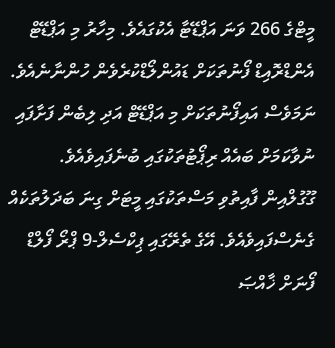މީޓްގެ 266 ވަނަ އަޕްޑޭޓާ އެކުގައެވެ. މިހާރު މި އަޕްޑޭޓް އެންޑްރޮއިޑް ފޯނުތަކަށް ޑައުންލޯޑްކުރެވެން ހުންނާނެއެވެ. ނަމަވެސް އައިފޯނުތަކަށް މި އަޕްޑޭޓް އަދި ލިބެން ފަށާފައި ނުވާކަމަށް ބައެއް ރިޕޯޓުތަކުގައި ބުނެފައިވެއެވެ.
ގޫގުލްއިން ފާއިތުވި މަސްތަކުގައި މީޓަށް ގިނަ ބަދަލުތަކެއް ގެނެސްފައިވެއެވެ. އޭގެ ތެރޭގައި ޕިކްސެލް-9 ޕްރޯ ފޯލްޑް ފޯނަށް ޚާއްޞަ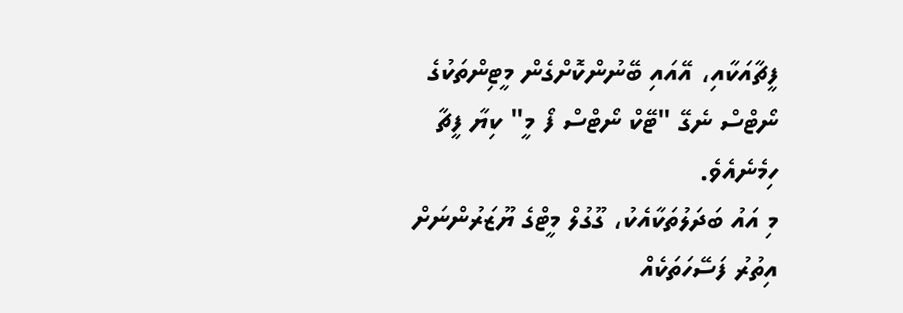ފީޗާއަކާއި، އޭއައި ބޭނުންކޮށްގެން މީޓިންތަކުގެ ނޯޓްސް ނެގޭ "ޓޭކް ނޯޓްސް ފޯ މީ" ކިޔާ ފީޗާ ހިމެނެއެވެ.
މި އައު ބަދަލުތަކާއެކު، ގޫގުލް މީޓްގެ ޔޫޒަރުންނަށް އިތުރު ފަސޭހަތަކެއް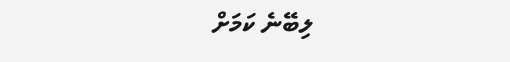ލިބޭނެ ކަމަށް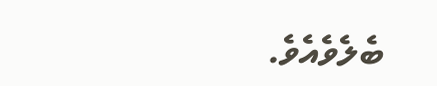ބެލެވެއެވެ.